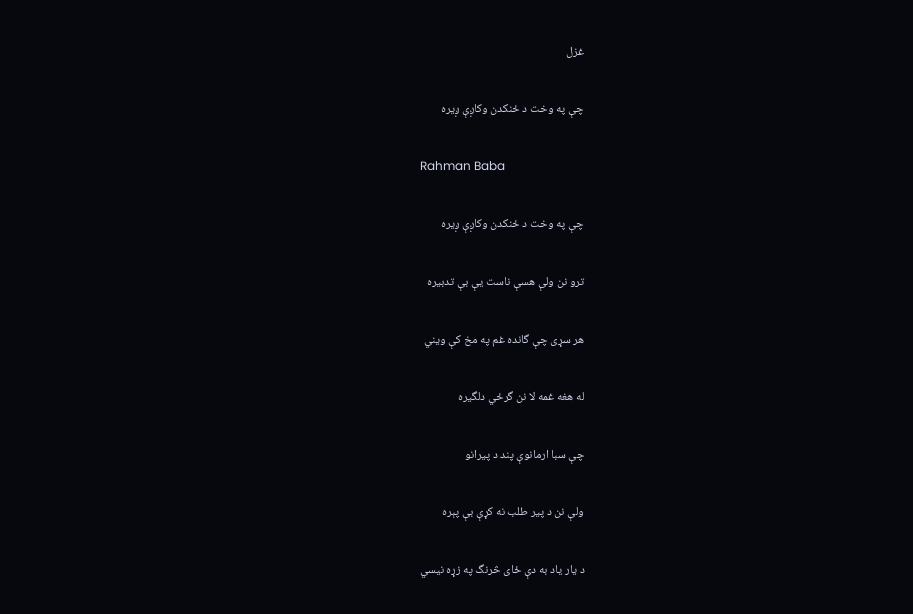غزل

چې په وخت د ځنکدن وکاږې ږيره

Rahman Baba

چې په وخت د ځنکدن وکاږې ږيره

ترو نن ولې هسې ناست يې بې تدبيره

هر سړی چې گانده غم په مخ کې ويني

له هغه غمه لا نن گرځي دلگيره

چې سبا ارمانوې پند د پيرانو

ولې نن د پير طلب نه کړې بې پېره

د يار ياد به دې ځای څرنگ په زړه نيسي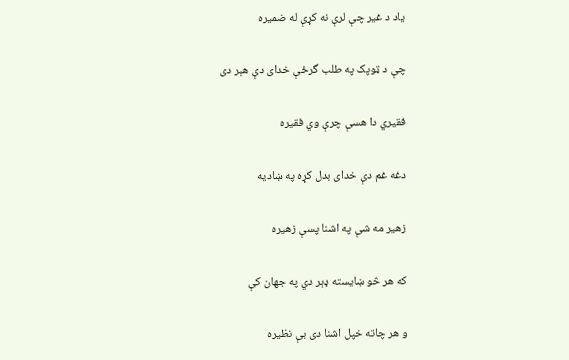ياد د غير چې لرې نه کړې له ضميره

چې د ټوپک په طلب گرځې خدای دې هېر دی

فقيري دا هسې چرې وي فقيره

دغه غم دې خدای بدل کړه په ښاديه

زهير مه شې په اشنا پسې زهيره

که هر څو ښايسته ډېر دي په جهان کې

و هر چاته خپل اشنا دی بې نظيره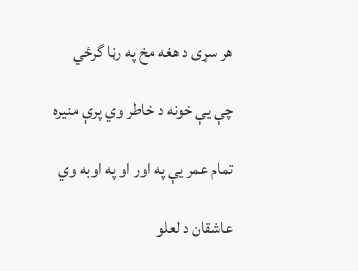هر سړی د هغه مخ په رڼا گرځي

چې يې خونه د خاطر وي پرې منيره

تمام عمر يې په اور او په اوبه وي

عاشقان د لعلو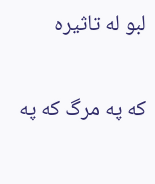لبو له تاثيره

که په مرگ که په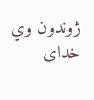ژوندون وي خدای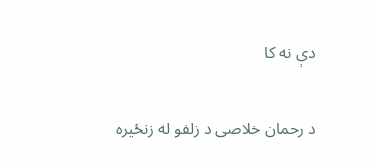دې نه کا

د رحمان خلاصی د زلفو له زنځيره